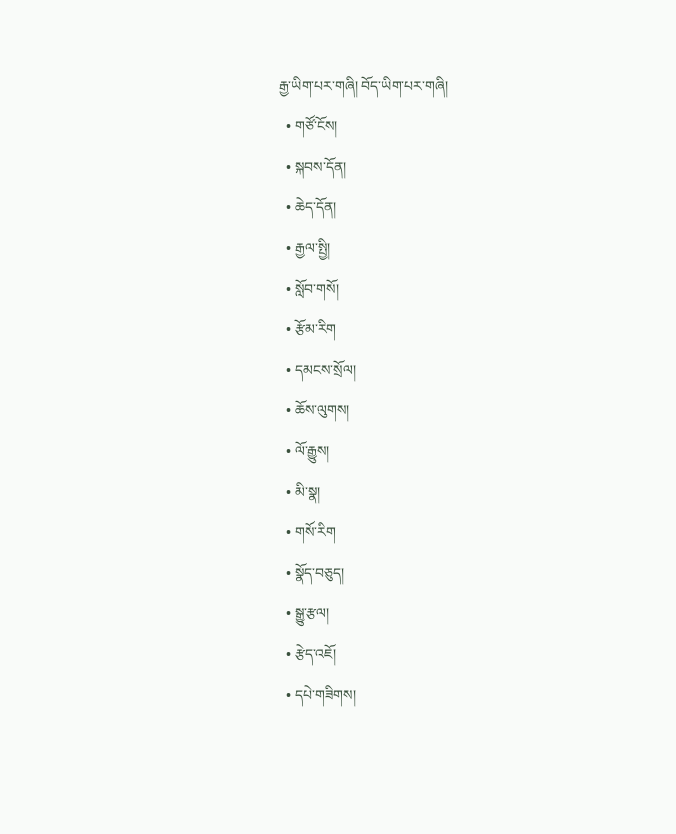རྒྱ་ཡིག་པར་གཞི། བོད་ཡིག་པར་གཞི།
  • གཙོ་ངོས།
  • སྐབས་དོན།
  • ཆེད་དོན།
  • རྒྱལ་སྤྱི།
  • སློབ་གསོ།
  • རྩོམ་རིག
  • དམངས་སྲོལ།
  • ཆོས་ལུགས།
  • ལོ་རྒྱུས།
  • མི་སྣ།
  • གསོ་རིག
  • སྣོད་བཅུད།
  • སྒྱུ་རྩལ།
  • རྩེད་འཇོ།
  • དཔེ་གཟིགས།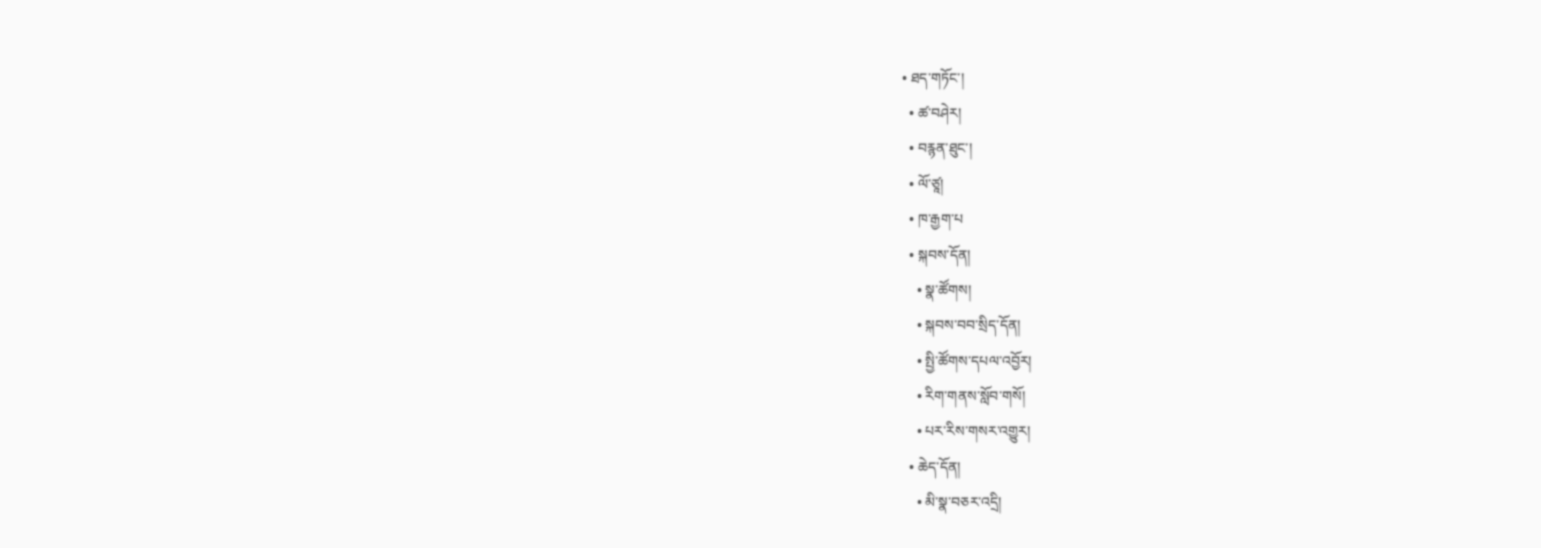• ཐད་གཏོང་།
  • ཚ་བཤེར།
  • བརྙན་ཐུང་།
  • ལོ་ཙཱ།
  • ཁ་རྒྱག་པ
  • སྐབས་དོན།
    • སྣ་ཚོགས།
    • སྐབས་བབ་སྲིད་དོན།
    • སྤྱི་ཚོགས་དཔལ་འབྱོར།
    • རིག་གནས་སློབ་གསོ།
    • པར་རིས་གསར་འགྱུར།
  • ཆེད་དོན།
    • མི་སྣ་བཅར་འདྲི།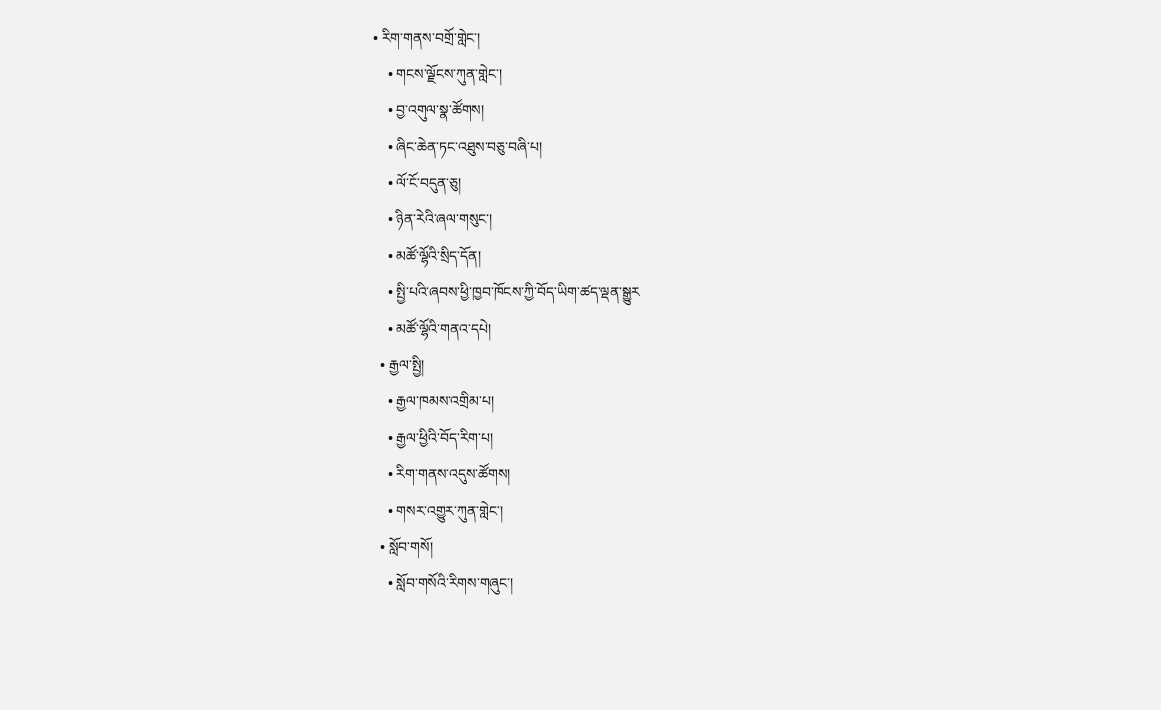• རིག་གནས་བགྲོ་གླེང་།
    • གངས་ལྗོངས་ཀུན་གླེང་།
    • བྱ་འགུལ་སྣ་ཚོགས།
    • ཞིང་ཆེན་ཏང་འཐུས་བཅུ་བཞི་པ།
    • ལོ་ངོ་བདུན་ཅུ།
    • ཉིན་རེའི་ཞལ་གསུང་།
    • མཚོ་ལྷོའི་སྲིད་དོན།
    • སྤྱི་པའི་ཞབས་ཕྱི་ཁྱབ་ཁོངས་ཀྱི་བོད་ཡིག་ཚད་ལྡན་སྒྱུར
    • མཚོ་ལྷོའི་གནའ་དཔེ།
  • རྒྱལ་སྤྱི།
    • རྒྱལ་ཁམས་འགྲིམ་པ།
    • རྒྱལ་ཕྱིའི་བོད་རིག་པ།
    • རིག་གནས་འདུས་ཚོགས།
    • གསར་འགྱུར་ཀུན་གླེང་།
  • སློབ་གསོ།
    • སློབ་གསོའི་རིགས་གཞུང་།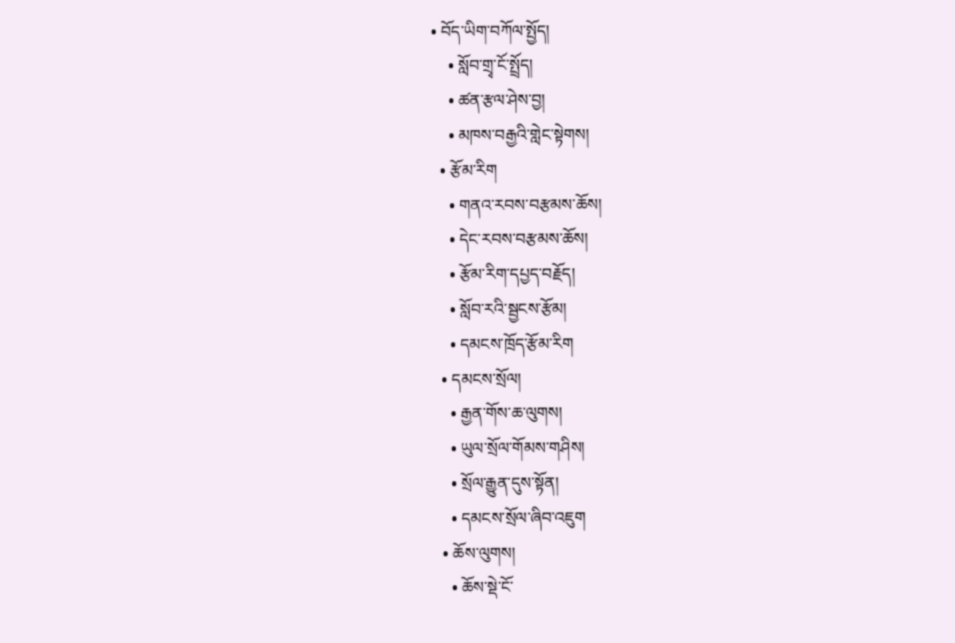• བོད་ཡིག་བཀོལ་སྤྱོད།
    • སློབ་གྲྭ་ངོ་སྤྲོད།
    • ཚན་རྩལ་ཤེས་བྱ།
    • མཁས་བརྒྱའི་གླེང་སྟེགས།
  • རྩོམ་རིག
    • གནའ་རབས་བརྩམས་ཆོས།
    • དེང་རབས་བརྩམས་ཆོས།
    • རྩོམ་རིག་དཔྱད་བརྗོད།
    • སློབ་རའི་སྦྱངས་རྩོམ།
    • དམངས་ཁྲོད་རྩོམ་རིག
  • དམངས་སྲོལ།
    • རྒྱན་གོས་ཆ་ལུགས།
    • ཡུལ་སྲོལ་གོམས་གཤིས།
    • སྲོལ་རྒྱུན་དུས་སྟོན།
    • དམངས་སྲོལ་ཞིབ་འཇུག
  • ཆོས་ལུགས།
    • ཆོས་སྡེ་ངོ་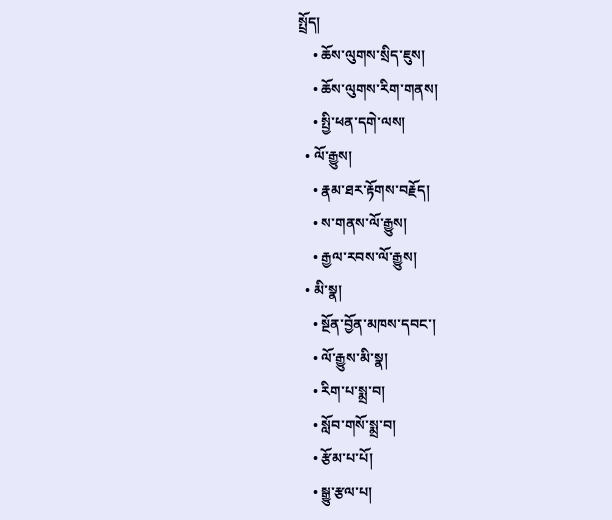སྤྲོད།
    • ཆོས་ལུགས་སྲིད་ཇུས།
    • ཆོས་ལུགས་རིག་གནས།
    • སྤྱི་ཕན་དགེ་ལས།
  • ལོ་རྒྱུས།
    • རྣམ་ཐར་རྟོགས་བརྗོད།
    • ས་གནས་ལོ་རྒྱུས།
    • རྒྱལ་རབས་ལོ་རྒྱུས།
  • མི་སྣ།
    • སྔོན་བྱོན་མཁས་དབང་།
    • ལོ་རྒྱུས་མི་སྣ།
    • རིག་པ་སྨྲ་བ།
    • སློབ་གསོ་སྨྲ་བ།
    • རྩོམ་པ་པོ།
    • སྒྱུ་རྩལ་པ།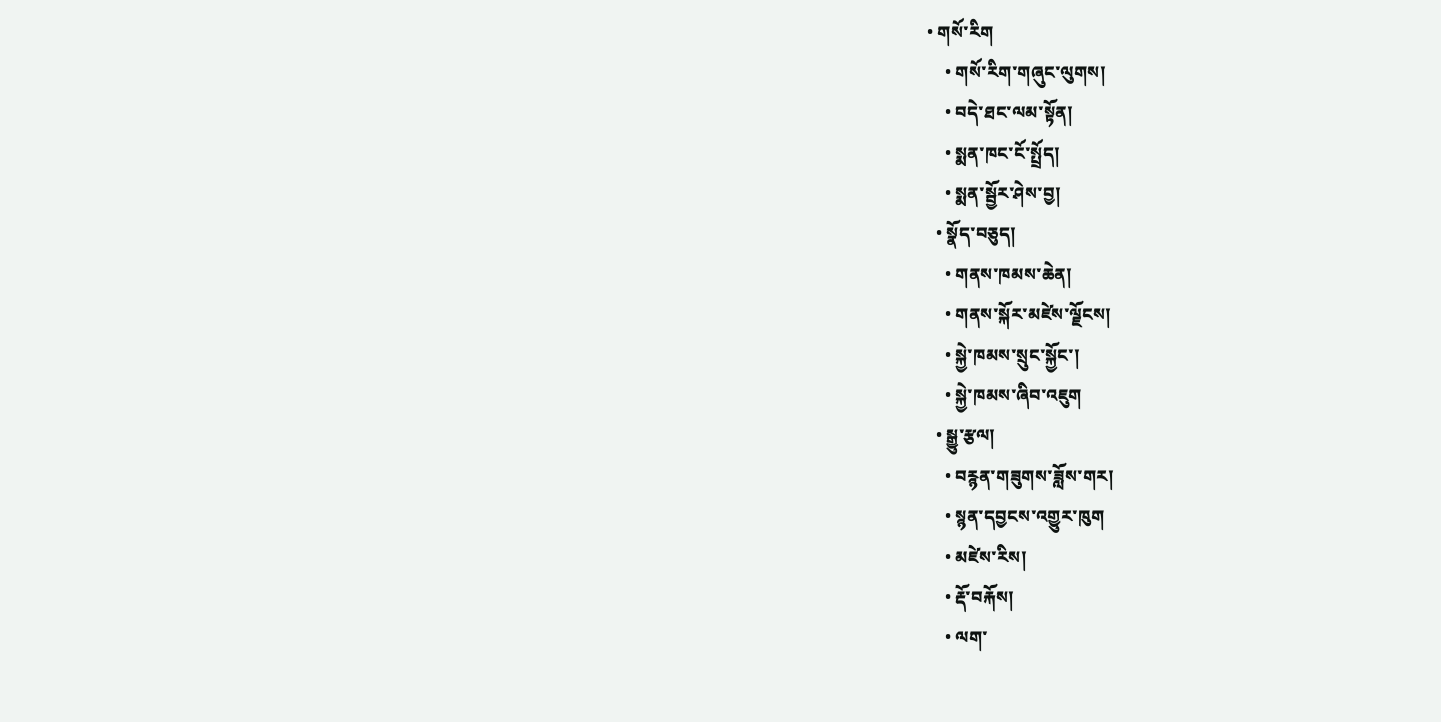• གསོ་རིག
    • གསོ་རིག་གཞུང་ལུགས།
    • བདེ་ཐང་ལམ་སྟོན།
    • སྨན་ཁང་ངོ་སྤྲོད།
    • སྨན་སྦྱོར་ཤེས་བྱ།
  • སྣོད་བཅུད།
    • གནས་ཁམས་ཆེན།
    • གནས་སྐོར་མཛེས་ལྗོངས།
    • སྐྱེ་ཁམས་སྲུང་སྐྱོང་།
    • སྐྱེ་ཁམས་ཞིབ་འཇུག
  • སྒྱུ་རྩལ།
    • བརྙན་གཟུགས་ཟློས་གར།
    • སྙན་དབྱངས་འགྱུར་ཁུག
    • མཛེས་རིས།
    • རྡོ་བརྐོས།
    • ལག་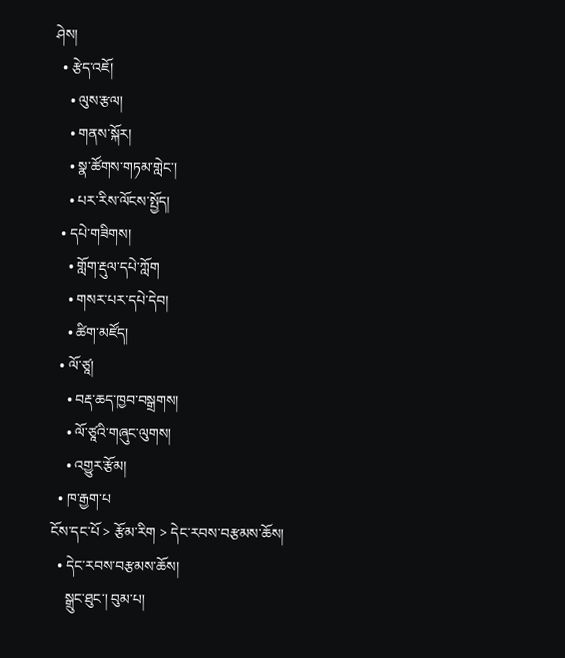ཤེས།
  • རྩེད་འཇོ།
    • ལུས་རྩལ།
    • གནས་སྐོར།
    • སྣ་ཚོགས་གཏམ་གླེང་།
    • པར་རིས་ལོངས་སྤྱོད།
  • དཔེ་གཟིགས།
    • གློག་རྡུལ་དཔེ་ཀློག
    • གསར་པར་དཔེ་དེབ།
    • ཚིག་མཛོད།
  • ལོ་ཙཱ།
    • བརྡ་ཆད་ཁྱབ་བསྒྲགས།
    • ལོ་ཙཱའི་གཞུང་ལུགས།
    • འགྱུར་རྩོམ།
  • ཁ་རྒྱག་པ
ངོས་དང་པོ > རྩོམ་རིག > དེང་རབས་བརྩམས་ཆོས།
  • དེང་རབས་བརྩམས་ཆོས།
    སྒྲུང་ཐུང་། བུམ་པ།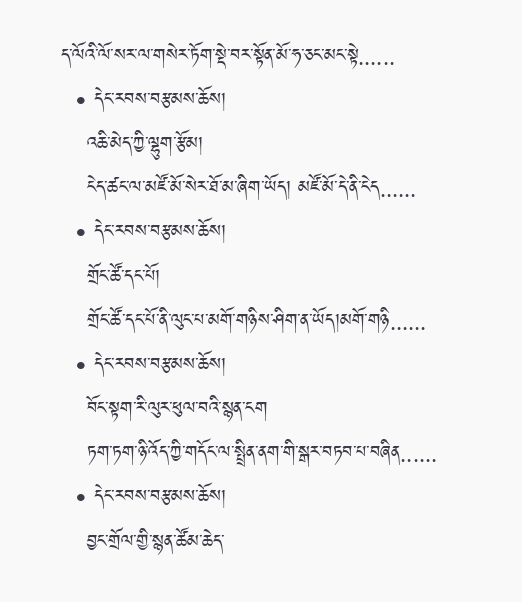ད་ལོའི་ལོ་སར་ལ་གསེར་ཏོག་སྡེ་བར་སྟོན་མོ་ཧ་ཅང་མང་སྟེ......
  • དེང་རབས་བརྩམས་ཆོས།
    འཆི་མེད་ཀྱི་ལྷུག་རྩོམ།
    ངེད་ཚང་ལ་མཛོ་མོ་སེར་ཐོ་མ་ཞིག་ཡོད། མཛོ་མོ་དེ་ནི་ངེད......
  • དེང་རབས་བརྩམས་ཆོས།
    གྲོང་ཚོ་དང་པོ།
    གྲོང་ཚོ་དང་པོ་ནི་ལུང་པ་མགོ་གཉིས་ཤིག་ན་ཡོད།མགོ་གཉི......
  • དེང་རབས་བརྩམས་ཆོས།
    བོང་སྟག་རི་ལུར་ཕུལ་བའི་སྙན་ངག
    ཏག་ཏག་ཉི་འོད་ཀྱི་གདོང་ལ་སྤྲིན་ནག་གི་སྒར་བཏབ་པ་བཞིན......
  • དེང་རབས་བརྩམས་ཆོས།
    བྱང་གྲོལ་གྱི་སྙན་ཚོམ་ཆེད་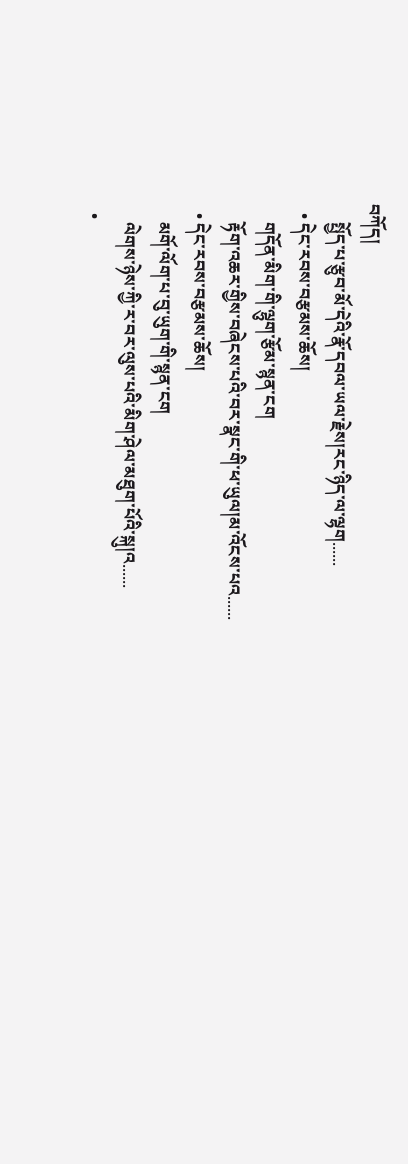བཀོད།
    སྤྱོད་པ་རྩུབ་མོ་དེའི་རྣོ་དབལ་ཡལ་རྗེས།རང་ཉིད་ལ་ལྷག......
  • དེང་རབས་བརྩམས་ཆོས།
    གདོན་མིག་གི་ལྷུག་རྩོམ་སྙན་ངག
    རྟོག་འཆར་གྱིས་བཞེངས་པའི་བར་སྣང་གི་ཕ་ཡུལ།མ་འོངས་པའ......
  • དེང་རབས་བརྩམས་ཆོས།
    མགོ་ལོག་པ་བུ་ཡུག་གི་སྙན་ངག
    ལེགས་ཉེས་ཀྱི་ར་བར་ལུས་པའི་མིག་ཤེལ་མཐུག་པོའི་སྐུ།འ......
  •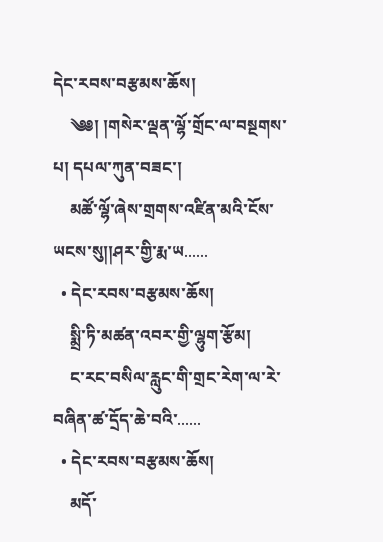དེང་རབས་བརྩམས་ཆོས།
    ༄༅། །གསེར་ལྡན་ལྷོ་གྲོང་ལ་བསྔགས་པ། དཔལ་ཀུན་བཟང་།
    མཚོ་ལྷོ་ཞེས་གྲགས་འཛིན་མའི་ངོས་ཡངས་སུ།།ཤར་གྱི་རྨ་ཡ......
  • དེང་རབས་བརྩམས་ཆོས།
    སྨྲི་ཏི་མཚན་འབར་གྱི་ལྷུག་རྩོམ།
    ང་རང་བསིལ་རླུང་གི་གྲང་རེག་ལ་རེ་བཞིན་ཚ་དྲོད་ཆེ་བའི་......
  • དེང་རབས་བརྩམས་ཆོས།
    མདོ་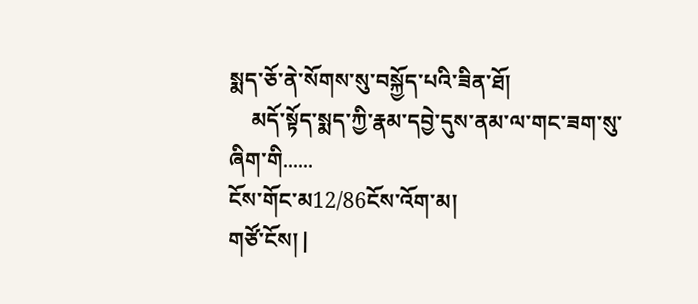སྨད་ཅོ་ནེ་སོགས་སུ་བསྐྱོད་པའི་ཟིན་ཐོ།
    མདོ་སྟོད་སྨད་ཀྱི་རྣམ་དབྱེ་དུས་ནམ་ལ་གང་ཟག་སུ་ཞིག་གི......
ངོས་གོང་མ12/86ངོས་འོག་མ།
གཙོ་ངོས། |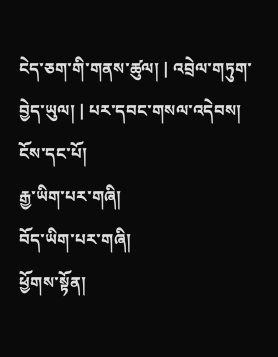ངེད་ཅག་གི་གནས་ཚུལ། | འབྲེལ་གཏུག་བྱེད་ཡུལ། | པར་དབང་གསལ་འདེབས།
ངོས་དང་པོ།
རྒྱ་ཡིག་པར་གཞི།
བོད་ཡིག་པར་གཞི།
ཕྱོགས་སྟོན།